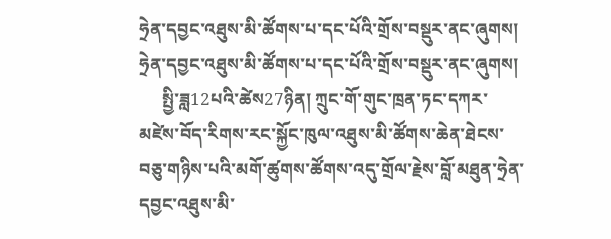ཧྲེན་དབྱང་འཐུས་མི་ཚོགས་པ་དང་པོའི་གྲོས་བསྡུར་ནང་ཞུགས།
ཧྲེན་དབྱང་འཐུས་མི་ཚོགས་པ་དང་པོའི་གྲོས་བསྡུར་ནང་ཞུགས།
     སྤྱི་ཟླ12པའི་ཚེས27ཉིན། ཀྲུང་གོ་གུང་ཁྲན་ཏང་དཀར་མཛེས་བོད་རིགས་རང་སྐྱོང་ཁུལ་འཐུས་མི་ཚོགས་ཆེན་ཐེངས་བཅུ་གཉིས་པའི་མགོ་ཚུགས་ཚོགས་འདུ་གྲོལ་རྗེས་བློ་མཐུན་ཧྲེན་དབྱང་འཐུས་མི་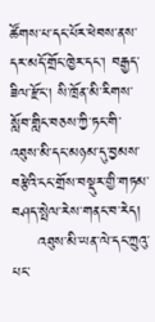ཚོགས་པ་དང་པོར་ཕེབས་ནས་དར་མདོ་གྲོང་ཁྱེར་དང་། བརྒྱད་ཟིལ་རྫོང་། སི་ཁྲོན་མི་རིགས་སློབ་གླིང་བཅས་ཀྱི་ཏང་གི་འཐུས་མི་དང་མཉམ་དུ་བྱམས་བརྩེའི་ངང་གྲོས་བསྡུར་གྱི་གཏམ་བཤད་སྤེལ་རེས་གནང་བ་རེད།
     འཐུས་མི་ཡན་ལེ་དང་ཀྲུའུ་པང་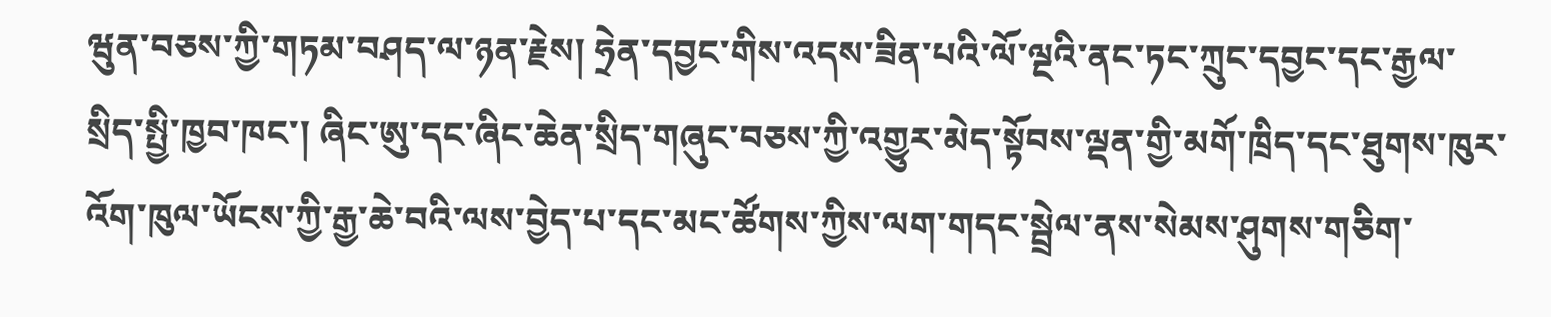ཝུན་བཅས་ཀྱི་གཏམ་བཤད་ལ་ཉན་རྗེས། ཧྲེན་དབྱང་གིས་འདས་ཟིན་པའི་ལོ་ལྔའི་ནང་ཏང་ཀྲུང་དབྱང་དང་རྒྱལ་སྲིད་སྤྱི་ཁྱབ་ཁང་། ཞིང་ཨུ་དང་ཞིང་ཆེན་སྲིད་གཞུང་བཅས་ཀྱི་འགྱུར་མེད་སྟོབས་ལྡན་གྱི་མགོ་ཁྲིད་དང་ཐུགས་ཁུར་འོག་ཁུལ་ཡོངས་ཀྱི་རྒྱ་ཆེ་བའི་ལས་བྱེད་པ་དང་མང་ཚོགས་ཀྱིས་ལག་གདང་སྦྲེལ་ནས་སེམས་ཤུགས་གཅིག་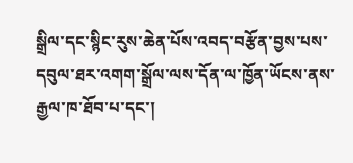སྒྲིལ་དང་སྙིང་རུས་ཆེན་པོས་འབད་བརྩོན་བྱས་པས་དབུལ་ཐར་འགག་སྒྲོལ་ལས་དོན་ལ་ཁྱོན་ཡོངས་ནས་རྒྱལ་ཁ་ཐོབ་པ་དང་།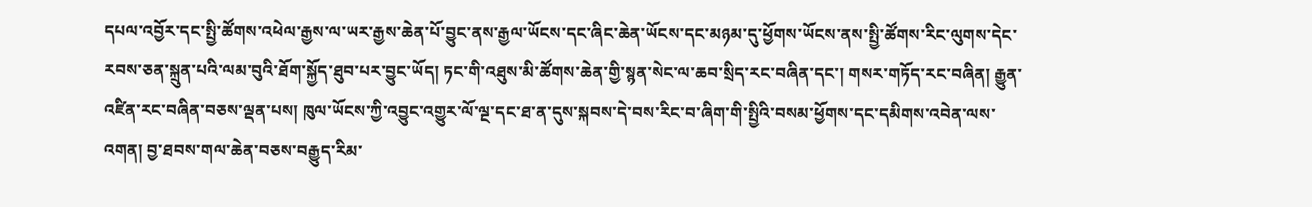དཔལ་འབྱོར་དང་སྤྱི་ཚོགས་འཕེལ་རྒྱས་ལ་ཡར་རྒྱས་ཆེན་པོ་བྱུང་ནས་རྒྱལ་ཡོངས་དང་ཞིང་ཆེན་ཡོངས་དང་མཉམ་དུ་ཕྱོགས་ཡོངས་ནས་སྤྱི་ཚོགས་རིང་ལུགས་དེང་རབས་ཅན་སྐྲུན་པའི་ལམ་བུའི་ཐོག་སྐྱོད་ཐུབ་པར་བྱུང་ཡོད། ཏང་གི་འཐུས་མི་ཚོགས་ཆེན་གྱི་སྙན་སེང་ལ་ཆབ་སྲིད་རང་བཞིན་དང་། གསར་གཏོད་རང་བཞིན། རྒྱུན་འཛིན་རང་བཞིན་བཅས་ལྡན་པས། ཁུལ་ཡོངས་ཀྱི་འབྱུང་འགྱུར་ལོ་ལྔ་དང་ཐ་ན་དུས་སྐབས་དེ་བས་རིང་བ་ཞིག་གི་སྤྱིའི་བསམ་ཕྱོགས་དང་དམིགས་འབེན་ལས་འགན། བྱ་ཐབས་གལ་ཆེན་བཅས་བརྒྱུད་རིམ་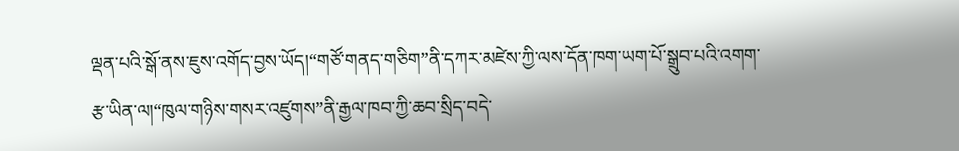ལྡན་པའི་སྒོ་ནས་ཇུས་འགོད་བྱས་ཡོད།“གཙོ་གནད་གཅིག”ནི་དཀར་མཛེས་ཀྱི་ལས་དོན་ཁག་ཡག་པོ་སྒྲུབ་པའི་འགག་རྩ་ཡིན་ལ།“ཁུལ་གཉིས་གསར་འཛུགས”ནི་རྒྱལ་ཁབ་ཀྱི་ཆབ་སྲིད་བདེ་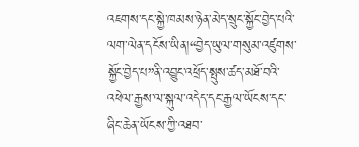འཇགས་དང་སྐྱེ་ཁམས་ཉེན་མེད་སྲུང་སྐྱོང་བྱེད་པའི་ལག་ལེན་དངོས་ཡིན།“བྱེད་ཡུལ་གསུམ་འཛུགས་སྐྱོང་བྱེད་པ”ནི་འབྱུང་འཕྲོད་སྤུས་ཚད་མཐོ་བའི་འཕེལ་རྒྱས་ལ་སྐུལ་འདེད་དང་རྒྱལ་ཡོངས་དང་ཞིང་ཆེན་ཡོངས་ཀྱི་འཐབ་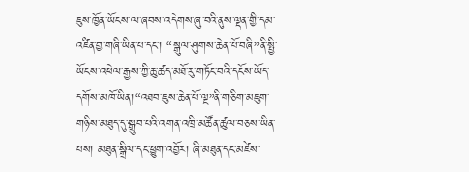ཇུས་ཁྱོན་ཡོངས་ལ་ཞབས་འདེགས་ཞུ་བའི་ནུས་ལྡན་གྱི་དམ་འཛིན་བྱ་གཞི་ཡིན་པ་དང་། “སྒུལ་ཤུགས་ཆེན་པོ་བཞི”ནི་སྤྱི་ཡོངས་འཕེལ་རྒྱས་ཀྱི་ཆུ་ཚད་མཐོ་རུ་གཏོང་བའི་དངོས་ཡོད་དགོས་མཁོ་ཡིན།“འཐབ་ཇུས་ཆེན་པོ་ལྔ”ནི་གཅིག་མཇུག་གཉིས་མཐུད་དུ་སྒྲུབ་པའི་འགན་འཁྲི་མཚོན་ཚུལ་བཅས་ཡིན་པས། མཐུན་སྒྲིལ་དང་ཕྱུག་འབྱོར། ཞི་མཐུན་དང་མཛེས་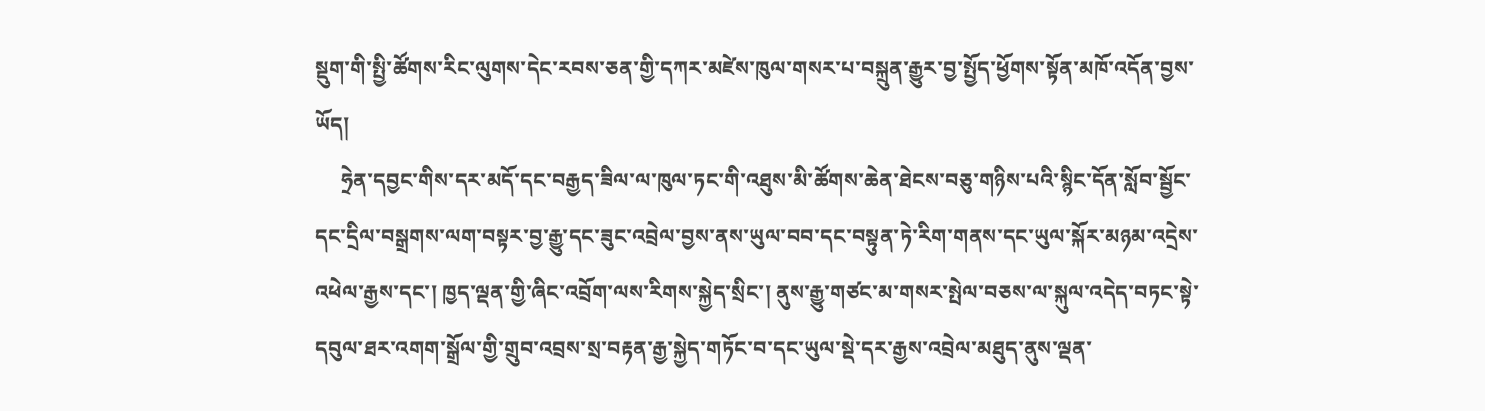སྡུག་གི་སྤྱི་ཚོགས་རིང་ལུགས་དེང་རབས་ཅན་གྱི་དཀར་མཛེས་ཁུལ་གསར་པ་བསྐྲུན་རྒྱུར་བྱ་སྤྱོད་ཕྱོགས་སྟོན་མཁོ་འདོན་བྱས་ཡོད།
     ཧྲེན་དབྱང་གིས་དར་མདོ་དང་བརྒྱད་ཟིལ་ལ་ཁུལ་ཏང་གི་འཐུས་མི་ཚོགས་ཆེན་ཐེངས་བཅུ་གཉིས་པའི་སྙིང་དོན་སློབ་སྦྱོང་དང་དྲིལ་བསྒྲགས་ལག་བསྟར་བྱ་རྒྱུ་དང་ཟུང་འབྲེལ་བྱས་ནས་ཡུལ་བབ་དང་བསྟུན་ཏེ་རིག་གནས་དང་ཡུལ་སྐོར་མཉམ་འདྲེས་འཕེལ་རྒྱས་དང་། ཁྱད་ལྡན་གྱི་ཞིང་འབྲོག་ལས་རིགས་སྐྱེད་སྲིང་། ནུས་རྒྱུ་གཙང་མ་གསར་སྤེལ་བཅས་ལ་སྐུལ་འདེད་བཏང་སྟེ་དབུལ་ཐར་འགག་སྒྲོལ་གྱི་གྲུབ་འབྲས་སྲ་བརྟན་རྒྱ་སྐྱེད་གཏོང་བ་དང་ཡུལ་སྡེ་དར་རྒྱས་འབྲེལ་མཐུད་ནུས་ལྡན་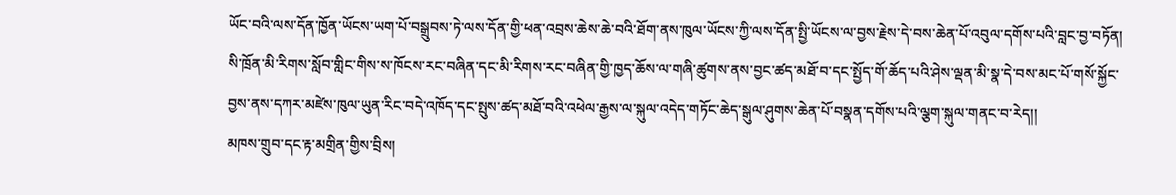ཡོང་བའི་ལས་དོན་ཁྱོན་ཡོངས་ཡག་པོ་བསྒྲུབས་ཏེ་ལས་དོན་གྱི་ཕན་འབྲས་ཆེས་ཆེ་བའི་ཐོག་ནས་ཁུལ་ཡོངས་ཀྱི་ལས་དོན་སྤྱི་ཡོངས་ལ་བྱས་རྗེས་དེ་བས་ཆེན་པོ་འབུལ་དགོས་པའི་བླང་བྱ་བཏོན། སི་ཁྲོན་མི་རིགས་སློབ་གླིང་གིས་ས་ཁོངས་རང་བཞིན་དང་མི་རིགས་རང་བཞིན་གྱི་ཁྱད་ཆོས་ལ་གཞི་ཚུགས་ནས་བྱང་ཚད་མཐོ་བ་དང་སྤྱོད་གོ་ཆོད་པའི་ཤེས་ལྡན་མི་སྣ་དེ་བས་མང་པོ་གསོ་སྐྱོང་བྱས་ནས་དཀར་མཛེས་ཁུལ་ཡུན་རིང་བདེ་འཁོད་དང་སྤུས་ཚད་མཐོ་བའི་འཕེལ་རྒྱས་ལ་སྐུལ་འདེད་གཏོང་ཆེད་སྒུལ་ཤུགས་ཆེན་པོ་བསྣན་དགོས་པའི་ལྕག་སྐུལ་གནང་བ་རེད།།
མཁས་གྲུབ་དང་རྟ་མགྲིན་གྱིས་བྲིས།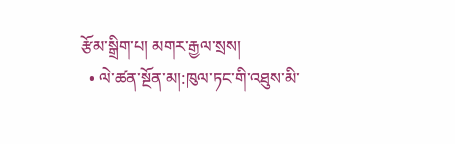རྩོམ་སྒྲིག་པ། མགར་རྒྱལ་སྲས།
  • ལེ་ཚན་སྔོན་མ།:ཁུལ་ཏང་གི་འཐུས་མི་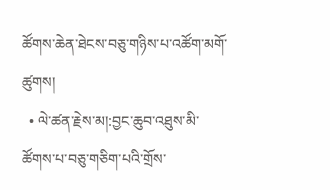ཚོགས་ཆེན་ཐེངས་བཅུ་གཉིས་པ་འཚོག་མགོ་ཚུགས།
  • ལེ་ཚན་རྗེས་མ།:བྱང་ཆུབ་འཐུས་མི་ཚོགས་པ་བཅུ་གཅིག་པའི་གྲོས་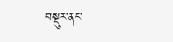བསྡུར་ནང་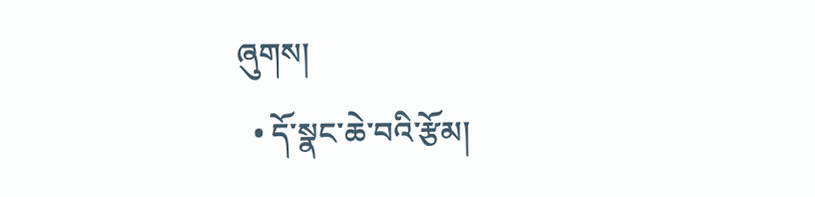ཞུགས།
  • དོ་སྣང་ཆེ་བའི་རྩོམ།